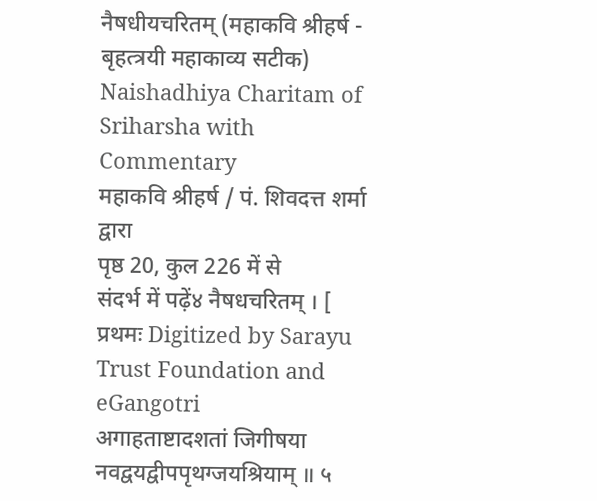नैषधीयचरितम् (महाकवि श्रीहर्ष - बृहत्त्रयी महाकाव्य सटीक)
Naishadhiya Charitam of Sriharsha with Commentary
महाकवि श्रीहर्ष / पं. शिवदत्त शर्मा द्वारा
पृष्ठ 20, कुल 226 में से
संदर्भ में पढ़ें४ नैषधचरितम् । [ प्रथमः Digitized by Sarayu Trust Foundation and eGangotri
अगाहताष्टादशतां जिगीषया नवद्वयद्वीपपृथग्जयश्रियाम् ॥ ५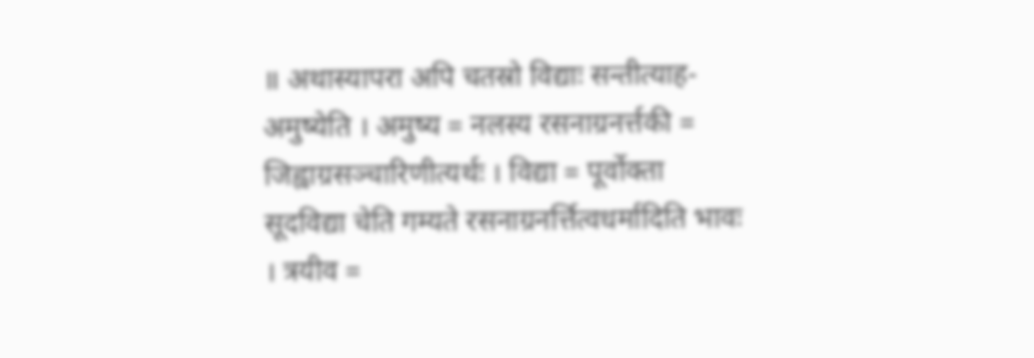॥ अथास्यापरा अपि चतस्रो विद्याः सन्तीत्याह-अमुष्येति । अमुष्य = नलस्य रसनाग्रनर्त्तकी = जिह्वाग्रसञ्चारिणीत्यर्थः । विद्या = पूर्वोक्ता सूदविद्या चेति गम्यते रसनाग्रनर्त्तित्वधर्मादिति भावः । त्रयीव =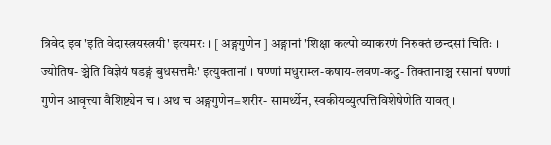त्रिवेद इव 'इति वेदास्त्रयस्त्रयी' इत्यमरः । [ अङ्गगुणेन ] अङ्गानां 'शिक्षा कल्पो व्याकरणं निरुक्तं छन्दसां चितिः । ज्योतिष- ञ्चेति विज्ञेयं षडङ्गं बुधसत्तमैः' इत्युक्तानां । षण्णां मधुराम्ल-कषाय-लवण-कटु- तिक्तानाञ्च रसानां षण्णां गुणेन आवृत्त्या वैशिष्ट्येन च । अथ च अङ्गगुणेन=शरीर- सामर्थ्येन, स्वकीयव्युत्पत्तिविशेषेणेति यावत् ।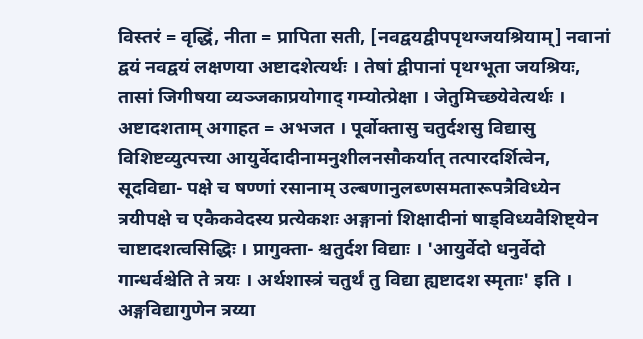विस्तरं = वृद्धिं, नीता = प्रापिता सती, [नवद्वयद्वीपपृथग्जयश्रियाम्] नवानां द्वयं नवद्वयं लक्षणया अष्टादशेत्यर्थः । तेषां द्वीपानां पृथग्भूता जयश्रियः, तासां जिगीषया व्यञ्जकाप्रयोगाद् गम्योत्प्रेक्षा । जेतुमिच्छयेवेत्यर्थः । अष्टादशताम् अगाहत = अभजत । पूर्वोक्तासु चतुर्दशसु विद्यासु विशिष्टव्युत्पत्त्या आयुर्वेदादीनामनुशीलनसौकर्यात् तत्पारदर्शित्वेन, सूदविद्या- पक्षे च षण्णां रसानाम् उल्बणानुलब्णसमतारूपत्रैविध्येन त्रयीपक्षे च एकैकवेदस्य प्रत्येकशः अङ्गानां शिक्षादीनां षाड्विध्यवैशिष्ट्येन चाष्टादशत्वसिद्धिः । प्रागुक्ता- श्चतुर्दश विद्याः । 'आयुर्वेदो धनुर्वेदो गान्धर्वश्चेति ते त्रयः । अर्थशास्त्रं चतुर्थं तु विद्या ह्यष्टादश स्मृताः' इति । अङ्गविद्यागुणेन त्रय्या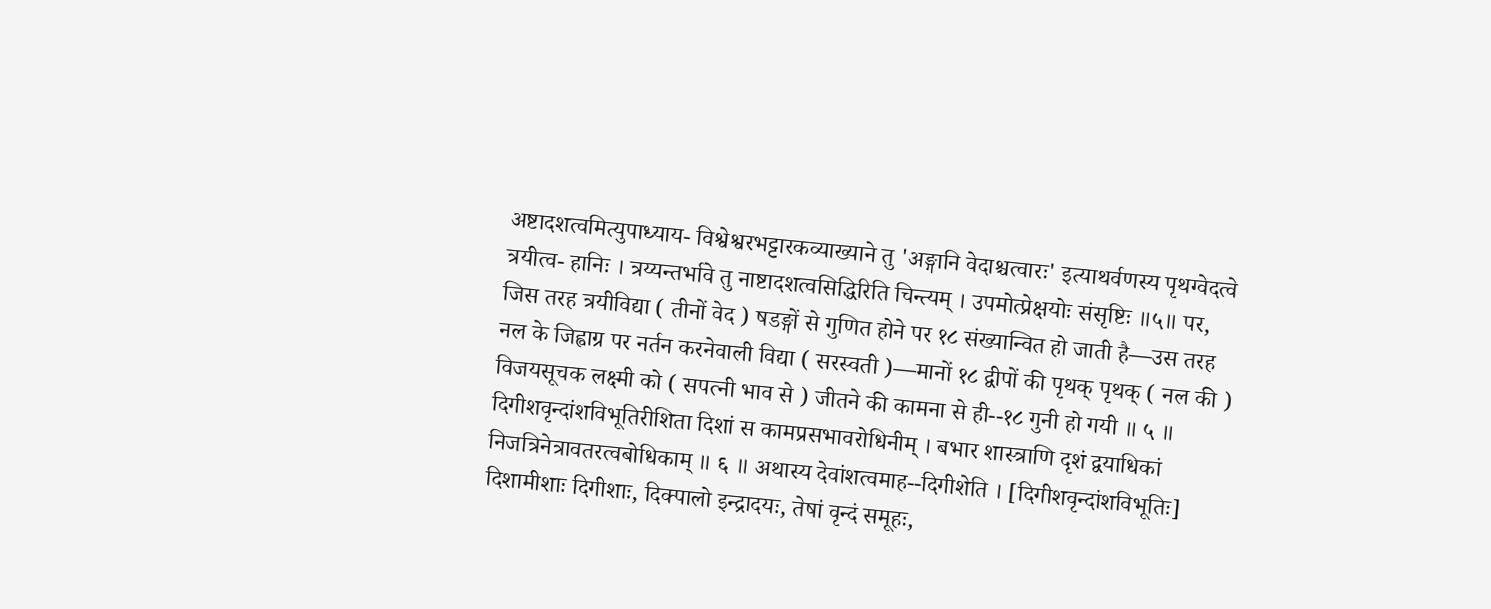अष्टादशत्वमित्युपाध्याय- विश्वेश्वरभट्टारकव्याख्याने तु 'अङ्गानि वेदाश्चत्वारः' इत्याथर्वणस्य पृथग्वेदत्वे त्रयीत्व- हानिः । त्रय्यन्तर्भावे तु नाष्टादशत्वसिद्धिरिति चिन्त्यम् । उपमोत्प्रेक्षयोः संसृष्टिः ॥५॥ पर, जिस तरह त्रयीविद्या ( तीनों वेद ) षडङ्गों से गुणित होने पर १८ संख्यान्वित हो जाती है—उस तरह नल के जिह्वाग्र पर नर्तन करनेवाली विद्या ( सरस्वती )—मानों १८ द्वीपों की पृथक् पृथक् ( नल की ) विजयसूचक लक्ष्मी को ( सपत्नी भाव से ) जीतने की कामना से ही--१८ गुनी हो गयी ॥ ५ ॥ दिगीशवृन्दांशविभूतिरीशिता दिशां स कामप्रसभावरोधिनीम् । बभार शास्त्राणि दृशं द्वयाधिकां निजत्रिनेत्रावतरत्वबोधिकाम् ॥ ६ ॥ अथास्य देवांशत्वमाह--दिगीशेति । [दिगीशवृन्दांशविभूतिः] दिशामीशाः दिगीशाः, दिक्पालो इन्द्रादयः, तेषां वृन्दं समूहः,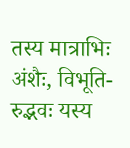तस्य मात्राभिः अंशैः, विभूति- रुद्भवः यस्य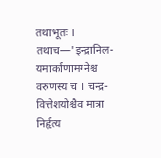तथाभूतः । तथाच—'इन्द्रानिल-यमार्काणामग्नेश्च वरुणस्य च । चन्द्र- वित्तेशयोश्चैव मात्रा निर्हृत्य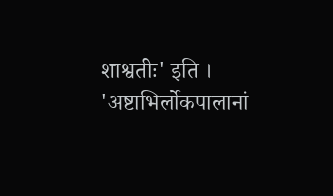शाश्वतीः' इति । 'अष्टाभिर्लोकपालानां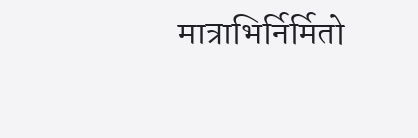मात्राभिर्निर्मितो